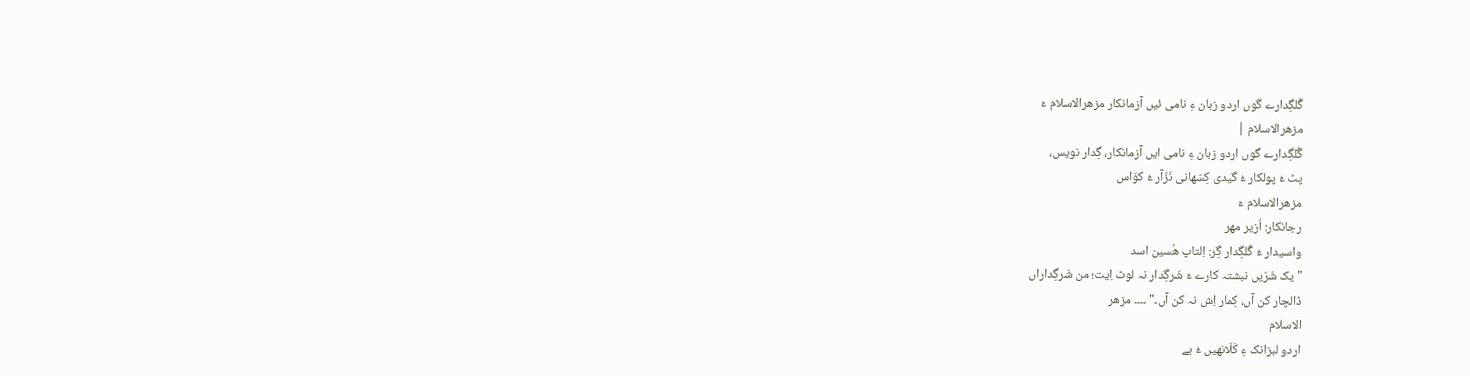گُلگِدارے گوں اردو زبان ءِ نامی ئیں آزمانکار مزھرالاسلام ءَ
مزھرالاسلام |
گُلگِدارے گوں اردو زبان ءِ نامی ایں آزمانکار، گِدار نویس،
پٹ ءُ پولکار ءُ گیدی کِسّھانی نَزّآر ءُ کوّاس
مزھرالاسلام ءَ
رجانکار: اُزیر مھر
واسیدار ءُ گُلگِدار گِر: اِلتاپ ھُسین اسد
" یک شَرّیں نبشتہ کارے ءَ شَرگِدار نہ لوٹ اِیت؛ من شَرگِداراں
ڈالچار کن آں، کِمار اِش نہ کن آں۔" ۔۔۔۔ مزھر
الاسلام
اردو لبزانک ءِ کَلّانھیں ءُ بے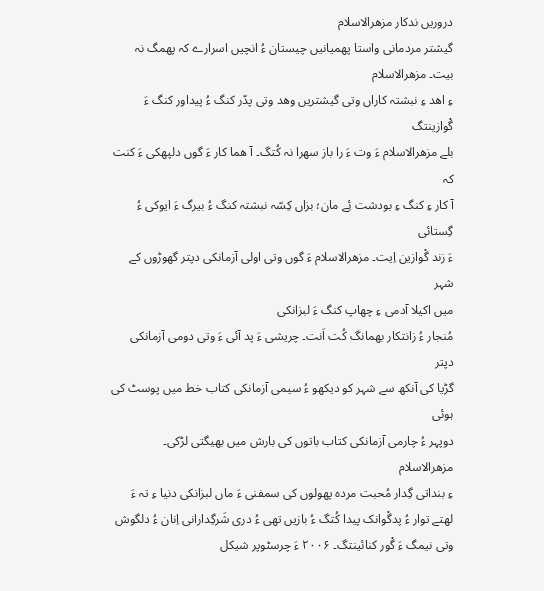دروریں ندکار مزھرالاسلام
گیشتر مردمانی واستا پھمیانیں چیستان ءُ انچیں اسرارے کہ پھمگ نہ بیت۔ مزھرالاسلام
ءِ اھد ءِ نبشتہ کاراں وتی گیشتریں وھد وتی پدّر کنگ ءُ پیداور کنگ ءَ گْوازینتگ
بلے مزھرالاسلام ءَ وت ءَ را باز سھرا نہ کُتگ۔ آ ھما کار ءَ گوں دلپھکی ءَ کنت کہ
آ کار ءِ کنگ ءِ بودشت ئِے مان؛ بزاں کِسّہ نبشتہ کنگ ءُ بیرگ ءَ ایوکی ءُ گِستائی
ءَ زند گْوازین اِیت۔ مزھرالاسلام ءَ گوں وتی اولی آزمانکی دپتر گھوڑوں کے شہر
میں اکیلا آدمی ءِ چھاپ کنگ ءَ لبزانکی
مُنجار ءُ زانتکار بھمانگ کُت اَنت۔ چریشی ءَ پد آئی ءَ وتی دومی آزمانکی دپتر
گڑیا کی آنکھ سے شہر کو دیکھو ءُ سیمی آزمانکی کتاب خط میں پوسٹ کی ہوئی
دوپہر ءُ چارمی آزمانکی کتاب باتوں کی بارش میں بھیگتی لڑکی۔ مزھرالاسلام
ءِ بنداتی گِدار مُحبت مردہ پھولوں کی سمفنی ءَ ماں لبزانکی دنیا ءِ تہ ءَ
لھتے توار ءُ پدگْوانک پیدا کُتگ ءُ بازیں تھی ءُ دری شَرگِدارانی اِنان ءُ دلگوش
وتی نیمگ ءَ گْور کنائینتگ۔ ۲۰۰۶ ءَ چرسٹوپر شیکل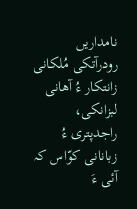نامداریں رودرآتکی مُلکانی
زانتکار ءُ آھانی لبزانکی، راجدپتری ءُ زبانانی کوّاس کہ آئی ءَ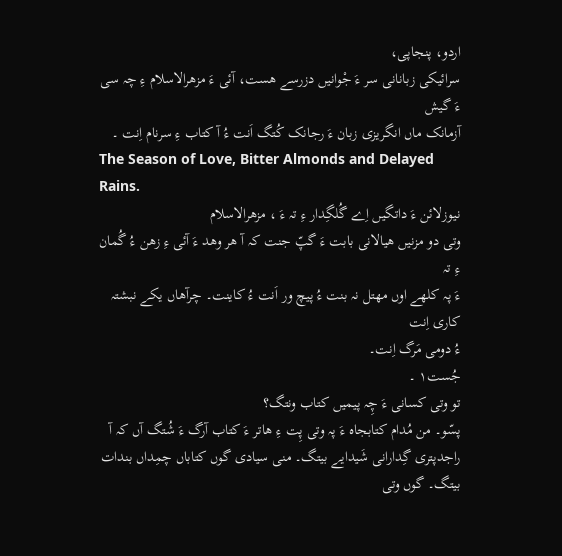اردو، پنجاپی،
سرائیکی زبانانی سر ءَ جْوانیں دزرسے ھست، آئی ءَ مزھرالاسلام ءِ چہ سی ءَ گیش
آزمانک ماں انگریزی زبان ءَ رجانک کُتگ اَنت ءُ آ کتاب ءِ سرنام اِنت ۔
The Season of Love, Bitter Almonds and Delayed Rains.
نیوزلائن ءَ داتگیں اِے گُلگِدار ءِ تہ ءَ ، مزھرالاسلام
وتی دو مزنیں ھیالانی بابت ءَ گپّ جنت کہ آ ھر وھد ءَ آئی ءِ زھن ءُ گُمان ءِ تہ
ءَ پہ کلھے اوں مھتل نہ بنت ءُ پیچ ور اَنت ءُ کاینت۔ چرآھاں یکے نبشتہ کاری اِنت
ءُ دومی مَرگ اِنت۔
جُست۱ ۔
تو وتی کسانی ءَ چِہ پیمیں کتاب ونتگ؟
پسّو۔ من مُدام کتابجاہ ءَ پہ وتی پِت ءِ ھاتر ءَ کتاب آرگ ءَ شُتگ آں کہ آ
راجدپتری گِدارانی شَیدایے بیتگ۔ منی سیادی گوں کتاباں چمِداں بندات بیتگ۔ گوں وتی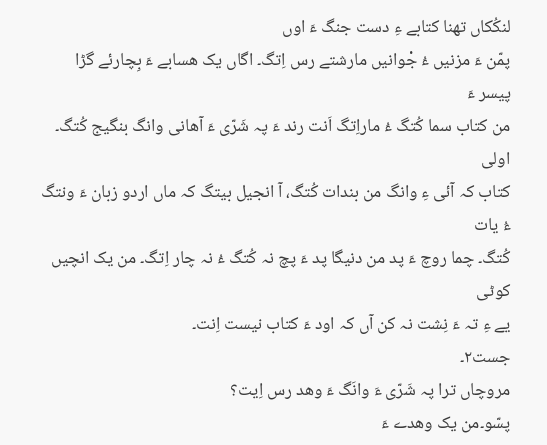لنکُکاں تھنا کتابے ءِ دست جنگ ءَ اوں
پمّن ءَ مزنیں ءُ جْوانیں مارشتے رس اِتگ۔ اگاں یک ھسابے ءَ بِچارئے گڑا پیسر ءَ
من کتاب سما کُتگ ءُ ماراِتگ اَنت رند ءَ پہ شَرّی ءَ آھانی وانگ بنگیج کُتگ۔ اولی
کتاب کہ آئی ءِ وانگ من بندات کُتگ، آ انجیل بیتگ کہ ماں اردو زبان ءَ ونتگ ءُ یات
کُتگ۔ چما روچ ءَ پد من دنیگا پد ءَ پچ نہ کُتگ ءُ نہ چار اِتگ۔ من یک انچیں کوٹی
یے ءِ تہ ءَ نِشت نہ کن آں کہ اود ءَ کتاب نیست اِنت۔
جست۲۔
مروچاں ترا پہ شَرّی ءَ وانَگ ءَ وھد رس اِیت؟
پسّو۔من یک وھدے ءَ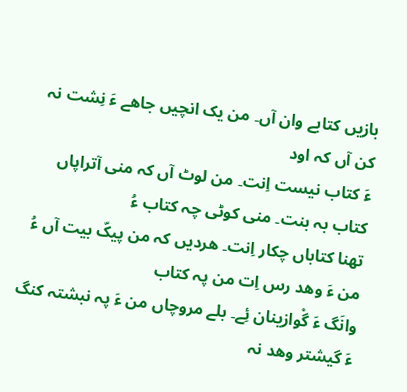بازیں کتابے وان آں۔ من یک انچیں جاھے ءَ نِشت نہ کن آں کہ اود
ءَ کتاب نیست اِنت۔ من لوٹ آں کہ منی آتراپاں کتاب بہ بنت۔ منی کوٹی چہ کتاب ءُ
تھنا کتاباں چکار اِنت۔ ھردیں کہ من پیکّ بیت آں ءُ من ءَ وھد رس اِت من پہ کتاب
وانَگ ءَ گْوازینان ئِے۔ بلے مروچاں من ءَ پہ نبشتہ کنگ ءَ گیشتر وھد نہ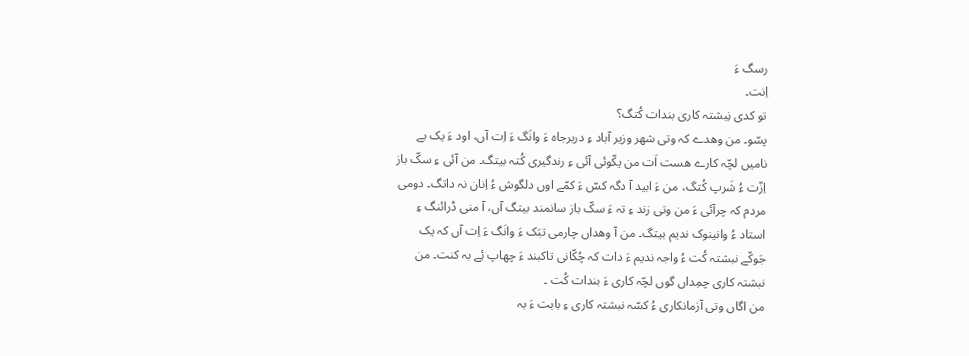رسگ ءَ
اِنت۔
تو کدی نِبشتہ کاری بندات کُتگ؟
پسّو۔ من وھدے کہ وتی شھر وزیر آباد ءِ دربرجاہ ءَ وانَگ ءَ اِت آں، اود ءَ یک بے
نامیں لچّہ کارے ھست اَت من یکّوئی آئی ءِ رندگیری کُتہ بیتگ۔ من آئی ءِ سکّ باز
اِزّت ءُ شَرپ کُتگ، من ءَ ابید آ دگہ کسّ ءَ کمّے اوں دلگوش ءُ اِنان نہ داتگ۔ دومی
مردم کہ چرآئی ءَ من وتی زند ءِ تہ ءَ سکّ باز سانمند بیتگ آں، آ منی ڈرائنگ ءِ
استاد ءُ وانینوک ندیم بیتگ۔ من آ وھداں چارمی تبَک ءَ وانَگ ءَ اِت آں کہ یک
جَوکّے نبشتہ کُت ءُ واجہ ندیم ءَ دات کہ چُکّانی تاکبند ءَ چھاپ ئِے بہ کنت۔ من
نبشتہ کاری چمِداں گوں لچّہ کاری ءَ بندات کُت ۔
من اگاں وتی آزمانکاری ءُ کسّہ نبشتہ کاری ءِ بابت ءَ بہ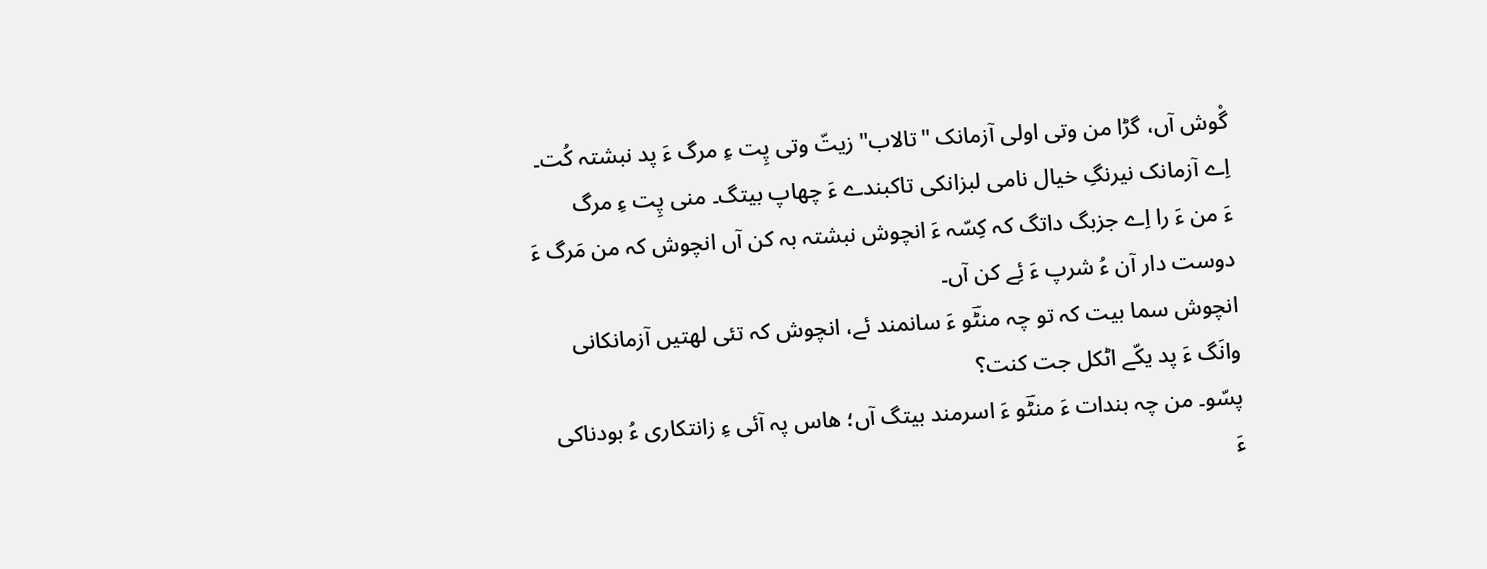گْوش آں، گڑا من وتی اولی آزمانک "تالاب" زیتّ وتی پِت ءِ مرگ ءَ پد نبشتہ کُت۔
اِے آزمانک نیرنگِ خیال نامی لبزانکی تاکبندے ءَ چھاپ بیتگ۔ منی پِت ءِ مرگ
ءَ من ءَ را اِے جزبگ داتگ کہ کِسّہ ءَ انچوش نبشتہ بہ کن آں انچوش کہ من مَرگ ءَ
دوست دار آن ءُ شرپ ءَ ئِے کن آں۔
انچوش سما بیت کہ تو چہ منٹؔو ءَ سانمند ئے، انچوش کہ تئی لھتیں آزمانکانی
وانَگ ءَ پد یکّے اٹکل جت کنت؟
پسّو۔ من چہ بندات ءَ منٹؔو ءَ اسرمند بیتگ آں؛ ھاس پہ آئی ءِ زانتکاری ءُ بودناکی
ءَ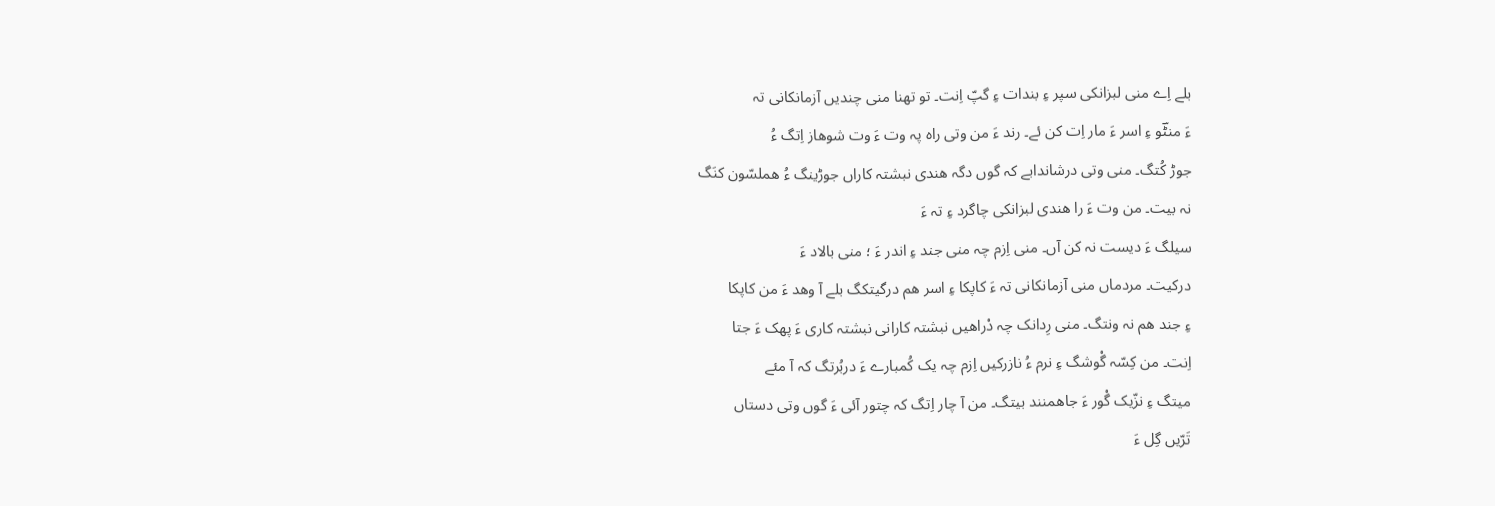بلے اِے منی لبزانکی سپر ءِ بندات ءِ گپّ اِنت۔ تو تھنا منی چندیں آزمانکانی تہ
ءَ منٹؔو ءِ اسر ءَ مار اِت کن ئے۔ رند ءَ من وتی راہ پہ وت ءَ وت شوھاز اِتگ ءُ
جوڑ کُتگ۔ منی وتی درشاندابے کہ گوں دگہ ھندی نبشتہ کاراں جوڑینگ ءُ ھملسّون کنَگ
نہ بیت۔ من وت ءَ را ھندی لبزانکی چاگرد ءِ تہ ءَ
سیلگ ءَ دیست نہ کن آں۔ منی اِزم چہ منی جند ءِ اندر ءَ ؛ منی بالاد ءَ
درکیت۔ مردماں منی آزمانکانی تہ ءَ کاپکا ءِ اسر ھم درگیتکگ بلے آ وھد ءَ من کاپکا
ءِ جند ھم نہ ونتگ۔ منی رِدانک چہ دْراھیں نبشتہ کارانی نبشتہ کاری ءَ پھک ءَ جتا
اِنت۔ من کِسّہ گْوشگ ءِ نرم ءُ نازرکیں اِزم چہ یک کُمبارے ءَ دربُرتگ کہ آ مئے
میتگ ءِ نزّیک گْور ءَ جاھمنند بیتگ۔ من آ چار اِتگ کہ چتور آئی ءَ گوں وتی دستاں
تَرّیں گِل ءَ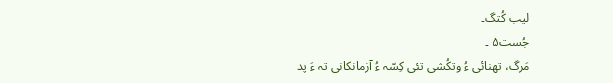لیب کُتگ۔
جُست۵ ۔
مَرگ، تھنائی ءُ وتکُشی تئی کِسّہ ءُ آزمانکانی تہ ءَ پد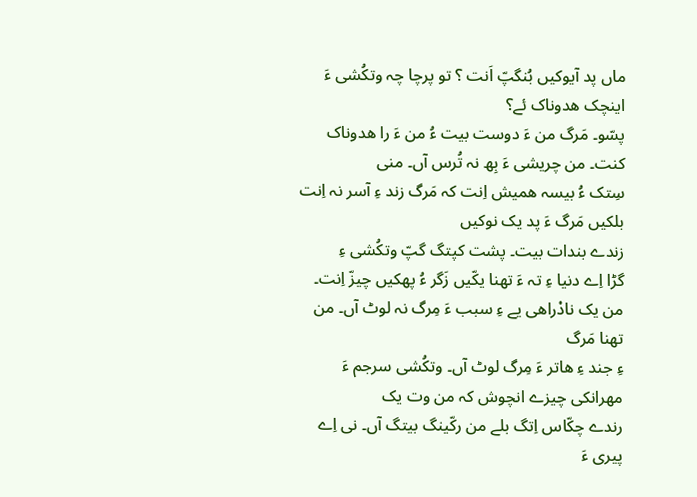ماں پد آیوکیں بُنگپّ اَنت ؟ تو پرچا چہ وتکُشی ءَ اینچک ھدوناک ئے؟
پسّو۔ مَرگ من ءَ دوست بیت ءُ من ءَ را ھدوناک کنت۔ من چریشی ءَ بِھ نہ تُرس آں۔ منی
سِتک ءُ بیسہ ھمیش اِنت کہ مَرگ زند ءِ آسر نہ اِنت بلکیں مَرگ ءَ پد یک نوکیں
زندے بندات بیت۔ پشت کپتگ گپّ وتکُشی ءِ
گڑا اِے دنیا ءِ تہ ءَ تھنا یکّیں زَگر ءُ پھکیں چیزّ اِنت۔
من یک نادْراھی یے ءِ سبب ءَ مِرگ نہ لوٹ آں۔ من تھنا مَرگ
ءِ جند ءِ ھاتر ءَ مِرگ لوٹ آں۔ وتکُشی سرجم ءَ مھرانکی چیزے انچوش کہ من وت یک
رندے چکّاس اِتگ بلے من رکّینگ بیتگ آں۔ نی اِے پیری ءَ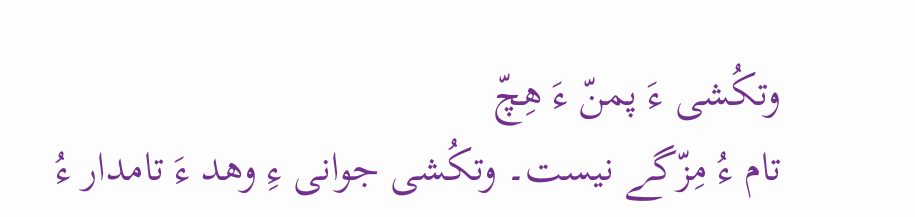وتکُشی ءَ پمنّ ءَ ھِچّ
تام ءُ مِزّگے نیست۔ وتکُشی جوانی ءِ وھد ءَ تامدار ءُ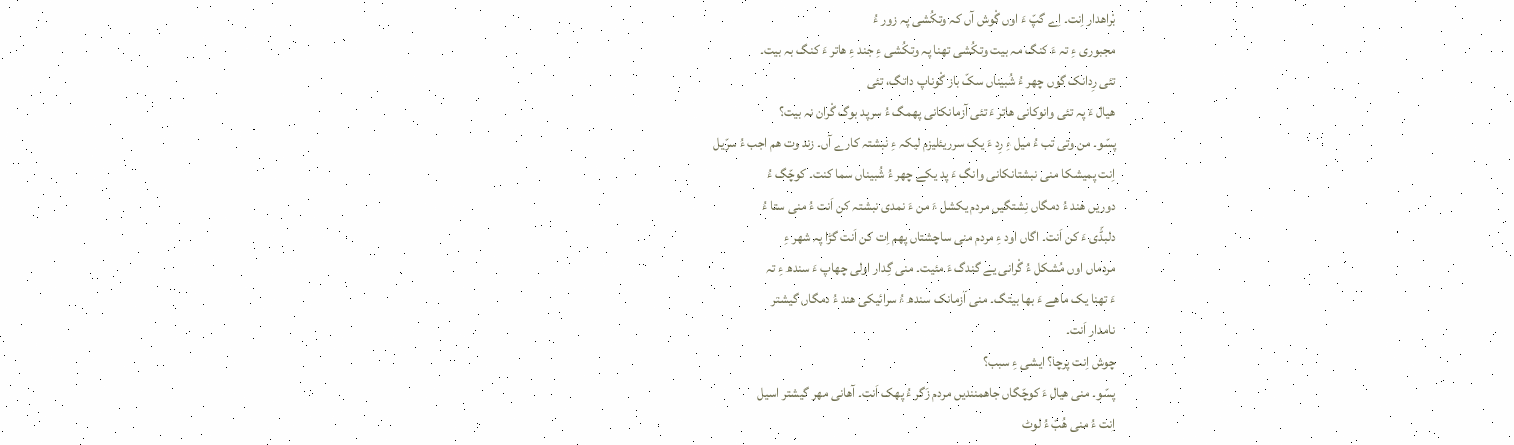بْراھدار اِنت۔ اِے گپّ ءَ اوں گْوش آں کہ وتکُشی پہ زور ءُ
مجبوری ءِ تہ ءَ کنگ مہ بیت وتکُشی تھنا پہ وتکُشی ءِ جند ءِ ھاتر ءَ کنگ بہ بیت۔
تئی رِدانک گوں چھر ءُ شُبیناں سکّ باز گْوناپ داتگ، تئی
ھیال ءَ پہ تئی وانوکانی ھاتر ءَ تئی آزمانکانی پھمگ ءُ سرپد بوگ گْران نہ بیت؟
پسّو۔ من وتی تب ءُ میل ءِ رِد ءَ یک سرریئلیزم لیکہ ءِ نبشتہ کارے آں۔ زند وت ھم اجب ءُ سرّیل
اِنت پمیشکا منی نبشتانکانی وانگ ءَ پد یکے چھر ءُ شُبیناں سما کنت۔ کوچّگ ءُ
دوریں ھند ءُ دمگاں نِشتگیں مردم یکشل ءَ من ءَ نمدی نبشتہ کن اَنت ءُ منی ستا ءُ
دلبڈّی ءَ کن اَنت۔ اگاں اود ءِ مردم منی ساچشتاں پھم اِت کن اَنت گڑا پہ شھر ءِ
مردماں اوں مُشکل ءُ گْرانی یے گندگ ءَ مئیت۔ منی گِدار اولی چھاپ ءَ سندھ ءِ تہ
ءَ تھنا یک ماھے ءَ بھا بیتگ۔ منی آزمانک سندھ ءُ سرائیکی ھند ءُ دمگاں گیشتر
نامدار اَنت۔
چوش اِنت پرچا؟ ایشی ءِ سبب؟
پسّو۔ منی ھیال ءَ کوچّگاں جاھمنندیں مردم زَگر ءُ پھک اَنت۔ آھانی مھر گیشتر اسیل
اِنت ءُ منی ھُبّ ءُ لوٹ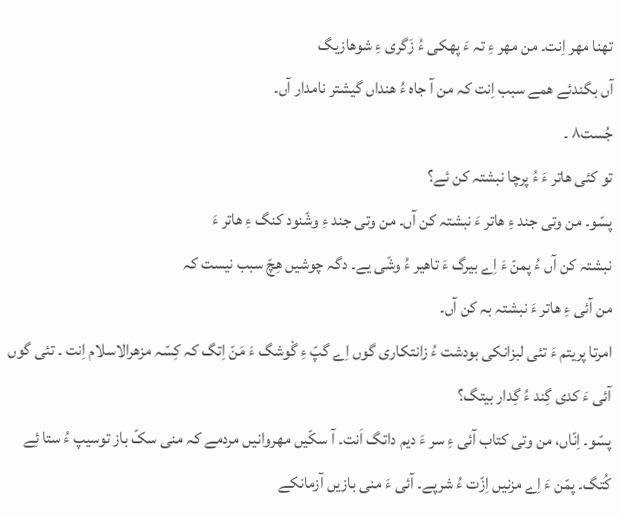تھنا مھر اِنت۔ من مھر ءِ تہ ءَ پھکی ءُ زَگری ءِ شوھازیگ
آں بگندئے ھمے سبب اِنت کہ من آ جاہ ءُ ھنداں گیشتر نامدار آں۔
جُست۸ ۔
تو کئی ھاتر ءَ ءُ پرچا نبشتہ کن ئے؟
پسّو۔ من وتی جند ءِ ھاتر ءَ نبشتہ کن آں۔ من وتی جند ءِ وشّنود کنگ ءِ ھاتر ءَ
نبشتہ کن آں ءُ پمنّ ءَ اِے بیرگ ءَ تاھیر ءُ وشّی یے۔ دگہ چوشیں ھِچّ سبب نیست کہ
من آئی ءِ ھاتر ءَ نبشتہ بہ کن آں۔
امرتا پریتم ءَ تئی لبزانکی بودشت ءُ زانتکاری گوں اِے گپّ ءِ گْوشگ ءَ مَنّ اِتگ کہ کِسّہ مزھرالاسلام اِنت ۔ تئی گوں آئی ءَ کدی گِند ءُ گِدار بیتگ؟
پسّو۔ اِنّاں، من وتی کتاب آئی ءِ سر ءَ دیم داتگ اَنت۔ آ سکّیں مھروانیں مردمے کہ منی سکّ باز توسیپ ءُ ستا ئِے کُتگ۔ پمّن ءَ اِے مزنیں اِزّت ءُ شرپے۔ آئی ءَ منی بازیں آزمانکے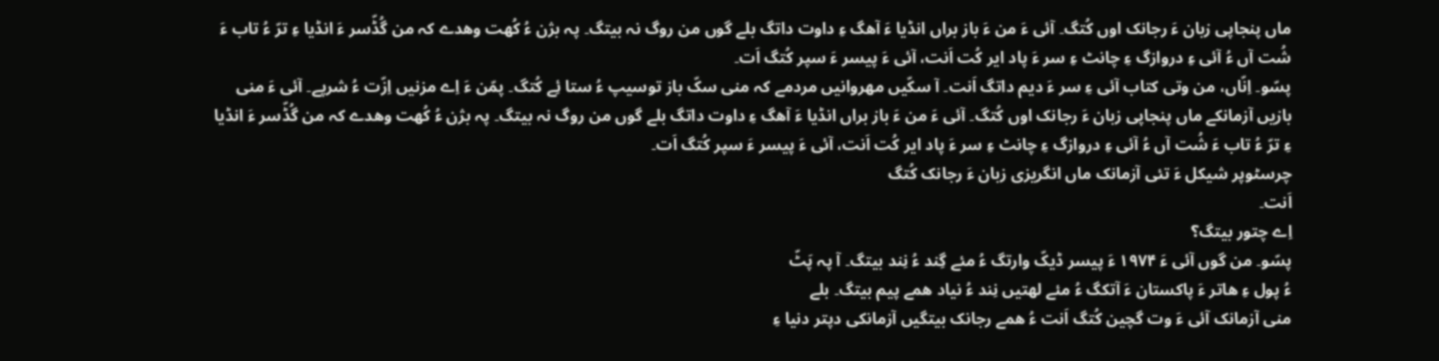ماں پنجاپی زبان ءَ رجانک اوں کُتگ۔ آئی ءَ من ءَ باز براں انڈیا ءَ آھگ ءِ داوت داتگ بلے گوں من روگ نہ بیتگ۔ پہ بژن ءُ کُھت وھدے کہ من گُڈّسر ءَ انڈیا ءِ ترّ ءُ تاب ءَ شُت آں ءُ آئی ءِ دروازگ ءِ چانٹ ءِ سر ءَ پاد ایر کُت اَنت، آئی ءَ پیسر ءَ سپر کُتگ اَت۔
پسّو۔ اِنّاں، من وتی کتاب آئی ءِ سر ءَ دیم داتگ اَنت۔ آ سکّیں مھروانیں مردمے کہ منی سکّ باز توسیپ ءُ ستا ئِے کُتگ۔ پمّن ءَ اِے مزنیں اِزّت ءُ شرپے۔ آئی ءَ منی بازیں آزمانکے ماں پنجاپی زبان ءَ رجانک اوں کُتگ۔ آئی ءَ من ءَ باز براں انڈیا ءَ آھگ ءِ داوت داتگ بلے گوں من روگ نہ بیتگ۔ پہ بژن ءُ کُھت وھدے کہ من گُڈّسر ءَ انڈیا ءِ ترّ ءُ تاب ءَ شُت آں ءُ آئی ءِ دروازگ ءِ چانٹ ءِ سر ءَ پاد ایر کُت اَنت، آئی ءَ پیسر ءَ سپر کُتگ اَت۔
چرسٹوپر شیکل ءَ تئی آزمانک ماں انگریزی زبان ءَ رجانک کُتگ
اَنت۔
اِے چتور بیتگ؟
پسّو۔ من گوں آئی ءَ ۱۹۷۴ ءَ پیسر ڈیکّ وارتگ ءُ مئے گِند ءُ نِند بیتگ۔ آ پہ پَٹّ
ءُ پول ءِ ھاتر ءَ پاکستان ءَ آتکگ ءُ مئے لھتیں نِند ءُ نیاد ھمے پیم بیتگ۔ بلے
منی آزمانک آئی ءَ وت گچین کُتگ اَنت ءُ ھمے رجانک بیتگیں آزمانکی دپتر دنیا ءِ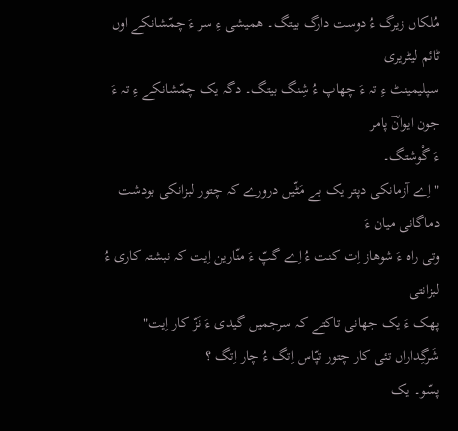مُلکاں زیرگ ءُ دوست دارگ بیتگ۔ ھمیشی ءِ سر ءَ چمّشانکے اوں ٹائم لیٹریری
سپلیمینٹ ءِ تہ ءَ چھاپ ءُ شِنگ بیتگ۔ دگہ یک چمّشانکے ءِ تہ ءَ جون ایوانؔ پامر
ءَ گْوشتگ۔
" اِے آزمانکی دپتر یک بے مَٹّیں درورے کہ چتور لبزانکی بودشت دماگانی میان ءَ
وتی راہ ءَ شوھاز اِت کنت ءُ اِے گپّ ءَ منّارین اِیت کہ نبشتہ کاری ءُ لبزانتی
پھک ءَ یک جھانی تاکتے کہ سرجمیں گیدی ءَ نَزّ کار اِیت"
شَرگِداراں تئی کار چتور تپّاس اِتگ ءُ چار اِتگ ؟
پسّو۔ یک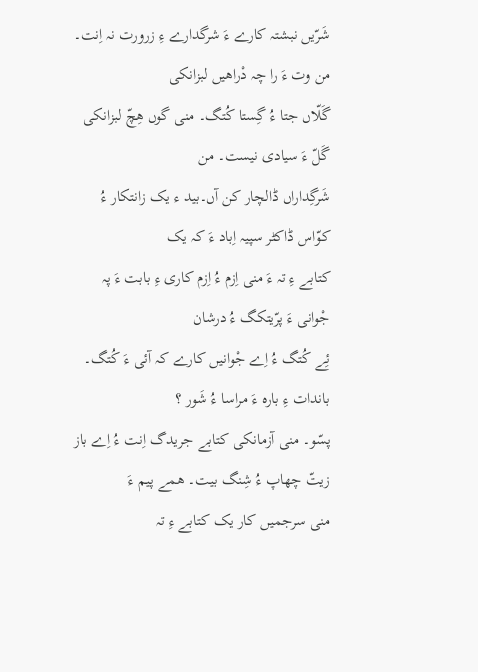شَرّیں نبشتہ کارے ءَ شرگدارے ءِ زرورت نہ اِنت۔ من وت ءَ را چہ دْراھیں لبزانکی
گَلّاں جتا ءُ گِستا کُتگ۔ منی گوں ھِچّ لبزانکی گَلّ ءَ سیادی نیست۔ من
شَرگِداراں ڈالچار کن آں۔بید ء یک زانتکار ءُ کوّاس ڈاکٹر سپیہ اِباد ءَ کہ یک
کتابے ءِ تہ ءَ منی اِزم ءُ اِزم کاری ءِ بابت ءَ پہ جْوانی ءَ پرّیتکگ ءُ درشان
ئِے کُتگ ءُ اِے جْوانیں کارے کہ آئی ءَ کُتگ۔
باندات ءِ بارہ ءَ مراسا ءُ شَور ؟
پسّو۔ منی آزمانکی کتابے جریدگ اِنت ءُ اِے باز زیتّ چھاپ ءُ شِنگ بیت۔ ھمے پیم ءَ
منی سرجمیں کار یک کتابے ءِ تہ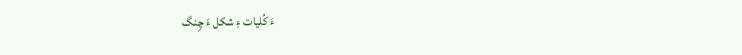ءَ کُلیات ءِ شکل ءَ چِنگ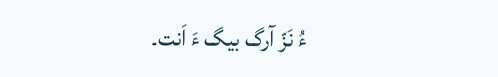ءُ نَزّ آرگ بیگ ءَ اَنت۔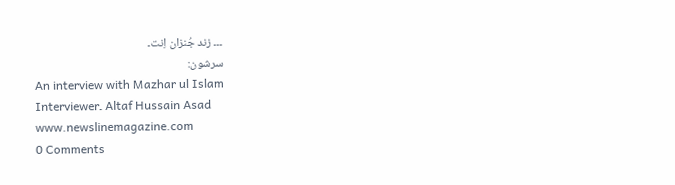۔۔۔ زند جُنزان اِنت۔
سرشون:
An interview with Mazhar ul Islam
Interviewer۔ Altaf Hussain Asad
www.newslinemagazine.com
0 Comments